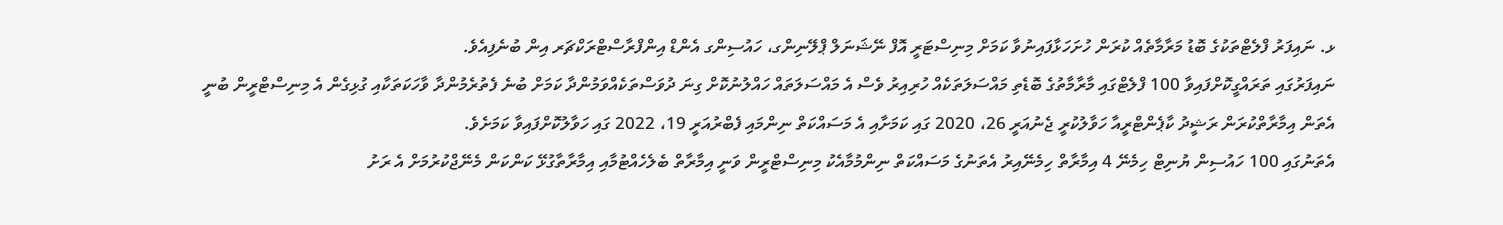ޅ. ނައިފަރު ފްލެޓްތަކުގެ ބޮޑު މަރާމާތެއް ކުރަން ހުށަހަޅާފައިނުވާ ކަމަށް މިނިސްޓަރީ އޮފް ނޭޝަނަލް ޕްލޭނިންގ، ހައުސިންގ އެންޑް އިންފްރާސްޓްރަކްޗަރ އިން ބުނެފިއެވެ.
ނައިފަރުގައި ތަރައްގީކޮށްފައިވާ 100 ފްލެޓްގައި މާރާމާތުގެ ބޮޑެތި މައްސަލަތަކެއް ހުރިއިރު ވެސް އެ މައްސަލަތައް ހައްލުނުކޮށް ގިނަ ދުވަސްތަކެއްވަމުންދާ ކަމަށް ބުނެ ފެތުރެމުންދާ ވާހަކަތަކާއި ގުޅިގެން އެ މިނިސްޓްރީން ބުނީ އެތަން އިމާރާތްކުރަން ރަޝީދު ކާޕެންޓްރީއާ ހަވާލުކުރީ ޖެނުއަރީ 26، 2020 ގައި ކަމަށާއި އެ މަސައްކަތް ނިންމައި ފެބްރުއަރީ 19، 2022 ގައި ހަވާލުކޮށްފައިވާ ކަމަށެވެ.
އެތަނުގައި 100 ހައުސިން ޔުނިޓް ހިމެނޭ 4 އިމާރާތް ހިމެނޭއިރު އެތަނުގެ މަސައްކަތް ނިންމުމާއެކު މިނިސްޓްރީން ވަނީ އިމާރާތް ބެލެހެއްޓުމާއި އިމާރާތާގުޅޭ ކަންކަން މެނޭޖްކުރުމަށް އެ ރަށު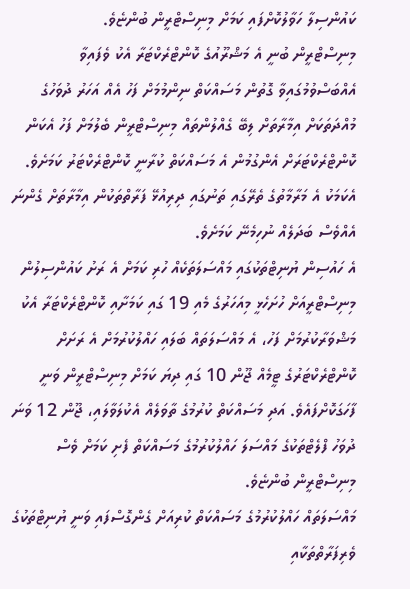ކައުންސިލާ ހަވާލުކޮށްފައި ކަމަށް މިނިސްޓްރީން ބުންޏެވެ.
މިނިސްޓްރީން ބުނީ އެ މަޝްރޫއުގެ ކޮންޓްރެކްޓަރާ އެކު ވެފައިވާ އެއްބަސްވުމުގައިވާ ގޮތުން މަސައްކަތް ނިންމުމަށް ފަހު އެއް އަހަރު ދުވަހުގެ މުއްދަތަކަށް އިމާރާތަށް ލިބޭ ގެއްލުންތައް މިނިސްޓްރީން ބެލުމަށް ފަހު އެކަން ކޮންޓްރެކްޓަރަށް އެންގުމުން އެ މަސައްކަތް ކުރާނީ ކޮންޓްރެކްޓަރު ކަމަށެވެ. އެކަމަކު އެ މަރާމާތުގެ ތެރޭގައި ތަނުގައި ދިރިއުޅޭ ފަރާތްތަކުން އިމާރާތަށް ގެންނަ އެއްވެސް ބަދަލެއް ނުހިމެނޭ ކަމަށެވެ.
އެ ހައުސިން ޔުނިޓްތަކުގައި މައްސަލަތަކެއް ހުރި ކަމަށް އެ ރަށު ކައުންސިލުން މިނިސްޓްރީއަށް ހުށަހެޅީ މިއަހަރުގެ މެއި 19 ގައި ކަމަށާއި ކޮންޓްރެކްޓަރާ އެކު މަޝްވަރާކުރުމަށް ފަހު، އެ މައްސަލަތައް ބަލައި ހައްލުކުރުމަށް އެ ރަށަށް ކޮންޓްރެކްޓަރުގެ ޓީމެއް ޖޫން 10 ގައި ދިޔަ ކަމަށް މިނިސްޓްރީން ވަނީ ފާހަގަކޮށްފައެވެ. އަދި މަސައްކަތް ކުރުމުގެ ތާވަލެއް އެކުލަވާލައި، ޖޫން 12 ވަނަ ދުވަހު ފްލެޓްތަކުގެ މައްސަލަ ހައްލުކުރުމުގެ މަސައްކަތް ފެށި ކަމަށް ވެސް މިނިސްޓްރީން ބުންޏެވެ.
މައްސަލަތައް ހައްލުކުރުމުގެ މަސައްކަތް ކުރިއަށް ގެންގޮސްފައި ވަނީ ޔުނިޓްތަކުގެ ވެރިފަރާތްތަކާއި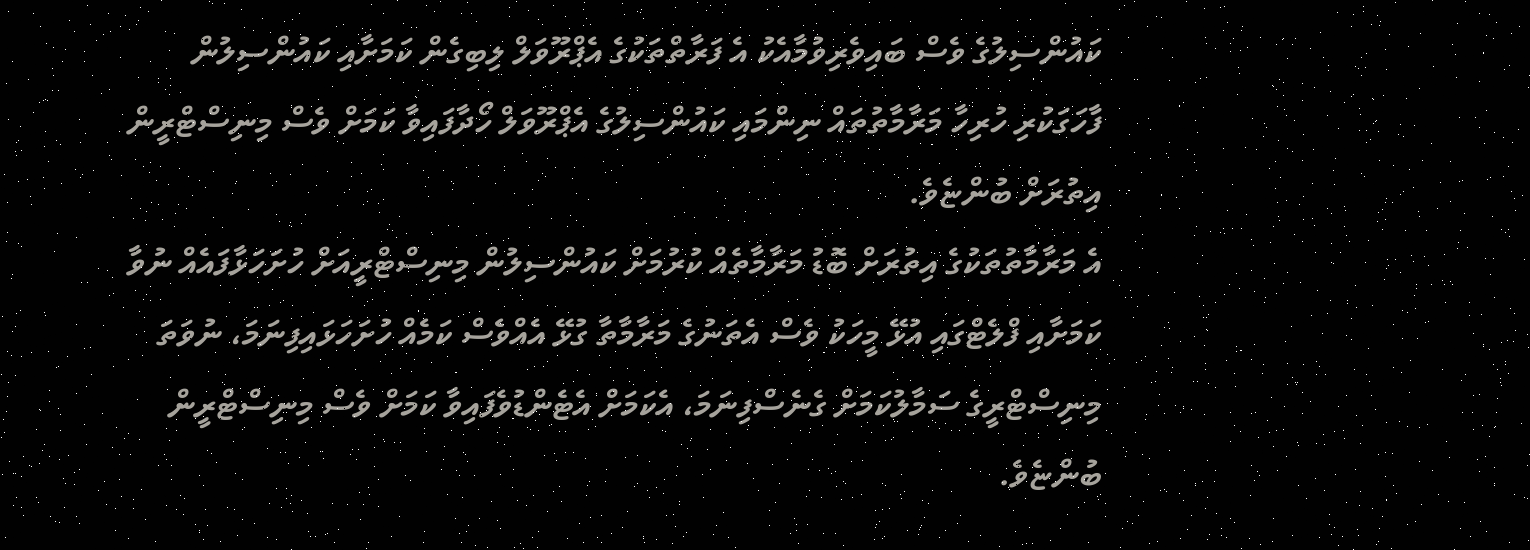ކައުންސިލުގެ ވެސް ބައިވެރިވުމާއެކު އެ ފަރާތްތަކުގެ އެޕްރޫވަލް ލިބިގެން ކަމަށާއި ކައުންސިލުން ފާހަގަކުރި ހުރިހާ މަރާމާތުތައް ނިންމައި ކައުންސިލުގެ އެޕްރޫވަލް ހޯދާފައިވާ ކަމަށް ވެސް މިނިސްޓްރީން އިތުރަށް ބުންޏެވެ.
އެ މަރާމާތުތަކުގެ އިތުރަށް ބޮޑު މަރާމާތެއް ކުރުމަށް ކައުންސިލުން މިނިސްޓްރީއަށް ހުށަހަޅާފައެއް ނުވާ ކަމަށާއި ފްލެޓްގައި އުޅޭ މީހަކު ވެސް އެތަނުގެ މަރާމާތާ ގުޅޭ އެއްވެސް ކަމެއް ހުށަހަޅައިފިނަމަ، ނުވަތަ މިނިސްޓްރީގެ ސަމާލުކަމަށް ގެނެސްފިނަމަ، އެކަމަށް އެޓެންޑުވެފައިވާ ކަމަށް ވެސް މިނިސްޓްރީން ބުންޏެވެ.